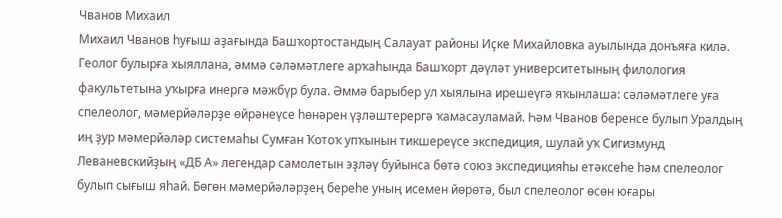Чванов Михаил
Михаил Чванов һуғыш аҙағында Башҡортостандың Салауат районы Иҫке Михайловка ауылында донъяға килә. Геолог булырға хыяллана, әммә сәләмәтлеге арҡаһында Башҡорт дәүләт университетының филология факультетына уҡырға инергә мәжбүр була. Әммә барыбер ул хыялына ирешеүгә яҡынлаша: сәләмәтлеге уға спелеолог, мәмерйәләрҙе өйрәнеүсе һөнәрен үҙләштерергә ҡамасауламай. Һәм Чванов беренсе булып Уралдың иң ҙур мәмерйәләр системаһы Сумған Ҡотоҡ упҡынын тикшереүсе экспедиция, шулай уҡ Сигизмунд Леваневскийҙың «ДБ А» легендар самолетын эҙләү буйынса бөтә союз экспедицияһы етәксеһе һәм спелеолог булып сығыш яһай. Бөгөн мәмерйәләрҙең береһе уның исемен йөрөтә, был спелеолог өсөн юғары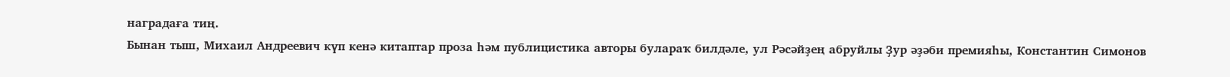наградаға тиң.
Бынан тыш, Михаил Андреевич күп кенә китаптар проза һәм публицистика авторы булараҡ билдәле, ул Рәсәйҙең абруйлы Ҙур әҙәби премияһы, Константин Симонов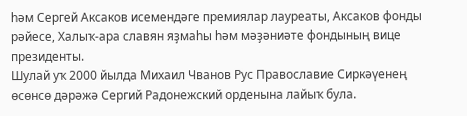һәм Сергей Аксаков исемендәге премиялар лауреаты, Аксаков фонды рәйесе, Халыҡ-ара славян яҙмаһы һәм мәҙәниәте фондының вице президенты.
Шулай уҡ 2000 йылда Михаил Чванов Рус Православие Сиркәүенең өсөнсө дәрәжә Сергий Радонежский орденына лайыҡ була.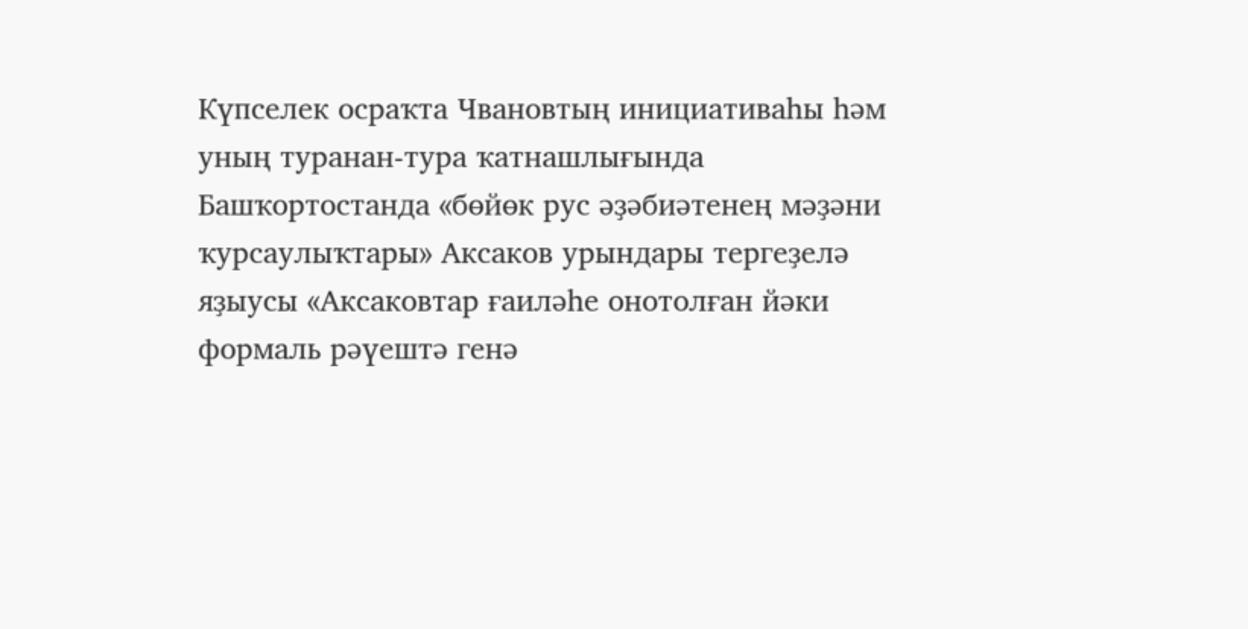Күпселек осраҡта Чвановтың инициативаһы һәм уның туранан-тура ҡатнашлығында Башҡортостанда «бөйөк рус әҙәбиәтенең мәҙәни ҡурсаулыҡтары» Аксаков урындары тергеҙелә яҙыусы «Аксаковтар ғаиләһе онотолған йәки формаль рәүештә генә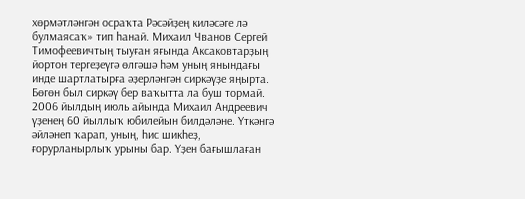хөрмәтләнгән осраҡта Рәсәйҙең киләсәге лә булмаясаҡ» тип һанай. Михаил Чванов Сергей Тимофеевичтың тыуған яғында Аксаковтарҙың йортон тергеҙеүгә өлгәшә һәм уның янындағы инде шартлатырға әҙерләнгән сиркәүҙе яңырта. Бөгөн был сиркәү бер ваҡытта ла буш тормай.
2006 йылдың июль айында Михаил Андреевич үҙенең 60 йыллыҡ юбилейын билдәләне. Үткәнгә әйләнеп ҡарап, уның, һис шикһеҙ, ғорурланырлыҡ урыны бар. Үҙен бағышлаған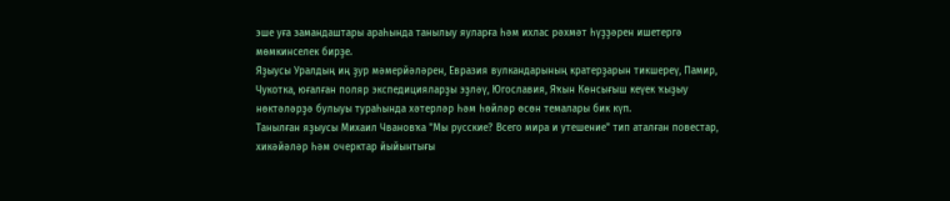эше уға замандаштары араһында танылыу яуларға һәм ихлас рәхмәт һүҙҙәрен ишетергә мөмкинселек бирҙе.
Яҙыусы Уралдың иң ҙур мәмерйәләрен, Евразия вулкандарының кpатepҙарын тикшереү, Памир, Чукотка, юғалған поляр экспедицияларҙы эҙләү, Югославия, Яҡын Көнсығыш кеүек ҡыҙыу нөктәләрҙә булыуы тураһында хәтерләр һәм һөйләр өсөн темалары бик күп.
Танылған яҙыусы Михаил Чвановҡа "Мы русские? Всего мира и утешение" тип аталған повестар, хикәйәләр һәм очерктар йыйынтығы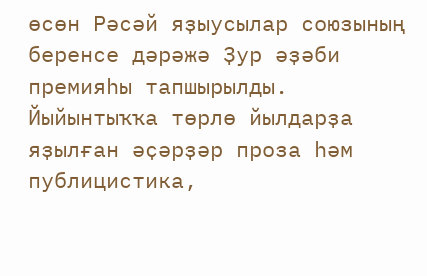өсөн Рәсәй яҙыусылар союзының беренсе дәрәжә Ҙур әҙәби премияһы тапшырылды.
Йыйынтыҡҡа төрлө йылдарҙа яҙылған әҫәрҙәр проза һәм публицистика,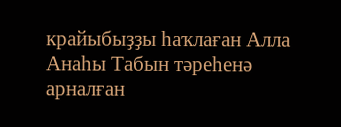крайыбыҙҙы һаҡлаған Алла Анаһы Табын тәреһенә арналған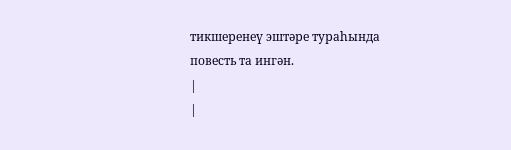тикшеренеү эштәре тураһында повесть та ингән.
|
|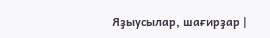Яҙыусылар, шағирҙар |